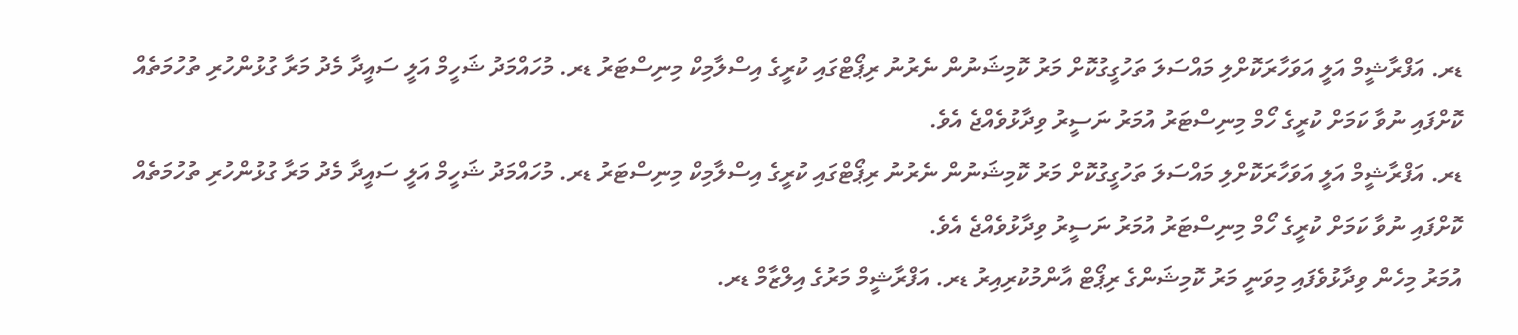ޑރ. އަފްރާޝީމް އަލީ އަވަހާރަކޮށްލި މައްސަލަ ތަހުގީގުކޮށް މަރު ކޮމިޝަނުން ނެރުނު ރިޕޯޓްގައި ކުރީގެ އިސްލާމިކް މިނިސްޓަރު ޑރ. މުހައްމަދު ޝަހީމް އަލީ ސައީދާ މެދު މަރާ ގުޅުންހުރި ތުހުމަތެއް ކޮށްފައި ނުވާ ކަމަށް ކުރީގެ ހޯމް މިނިސްޓަރު އުމަރު ނަސީރު ވިދާޅުވެއްޖެ އެވެ.
ޑރ. އަފްރާޝީމް އަލީ އަވަހާރަކޮށްލި މައްސަލަ ތަހުގީގުކޮށް މަރު ކޮމިޝަނުން ނެރުނު ރިޕޯޓްގައި ކުރީގެ އިސްލާމިކް މިނިސްޓަރު ޑރ. މުހައްމަދު ޝަހީމް އަލީ ސައީދާ މެދު މަރާ ގުޅުންހުރި ތުހުމަތެއް ކޮށްފައި ނުވާ ކަމަށް ކުރީގެ ހޯމް މިނިސްޓަރު އުމަރު ނަސީރު ވިދާޅުވެއްޖެ އެވެ.
އުމަރު މިހެން ވިދާޅުވެފައި މިވަނީ މަރު ކޮމިޝަންގެ ރިޕޯޓް އާންމުކުރިއިރު ޑރ. އަފްރާޝީމް މަރުގެ އިލްޒާމް ޑރ.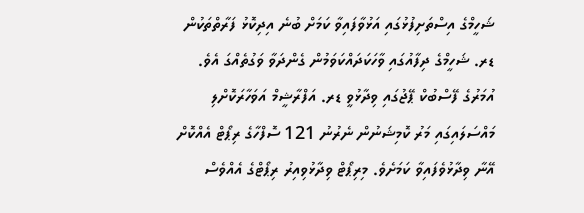ޝަހީމްގެ އިސްތަށިފުޅުގައި އަޅުވާފައިވާ ކަމަށް ބުނެ އިދިކޮޅު ފަރާތްތަކުން ޑރ. ޝަހީމްގެ ދިފާއުގައި ވާހަކަދައްކަވަމުން ގެންދަވާ ވަގުތެއްގަ އެވެ.
އުމަރުގެ ފޭސްބުކް ޕޭޖުގައި ވިދާޅުވީ ޑރ. އަފްރާޝީމް އަވަހާރަކޮށްލި މައްސަލައިގައި މަރު ކޮމިޝަނުން ނެރުނު 121 ސޮފްހާގެ ރިޕޯޓް އެއްކޮށް އޭނާ ވިދާޅުވެފައިވާ ކަމަށެވެ. މިރިޕޯޓް ވިދާޅުވިއިރު ރިޕޯޓްގެ އެއްވެސް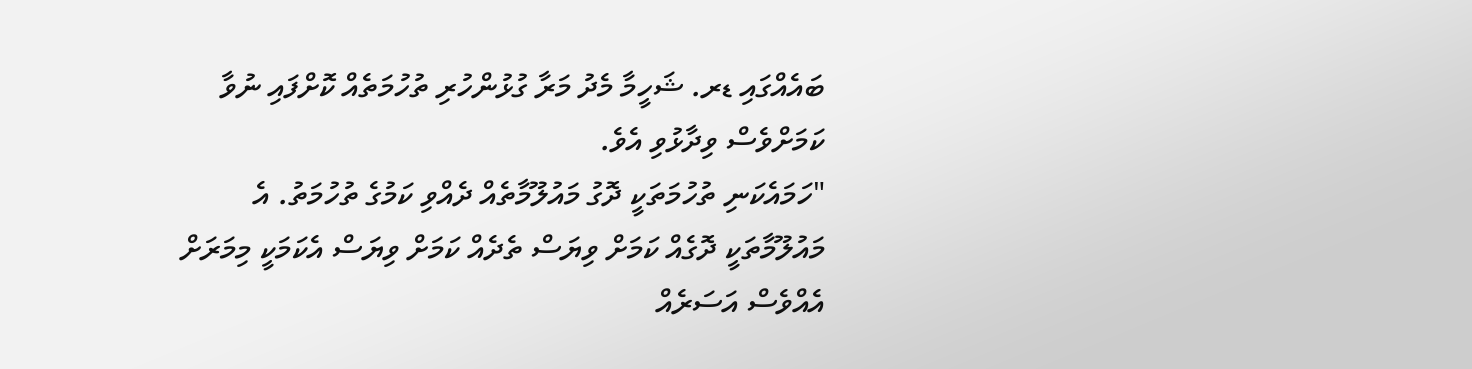ބައެއްގައި ޑރ. ޝަހީމާ މެދު މަރާ ގުޅުންހުރި ތުހުމަތެއް ކޮށްފައި ނުވާ ކަމަށްވެސް ވިދާޅުވި އެވެ.
"ހަމައެކަނި ތުހުމަތަކީ ދޮގު މައުލޫމާތެއް ދެއްވި ކަމުގެ ތުހުމަތު. އެ މައުލޫމާތަކީ ދޮގެއް ކަމަށް ވިޔަސް ތެދެއް ކަމަށް ވިޔަސް އެކަމަކީ މިމަރަށް އެއްވެސް އަސަރެއް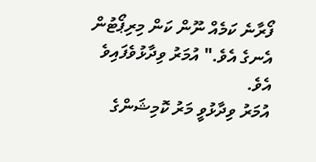ފޯރާނެ ކަމެއް ނޫން ކަން މިރިޕޯޓުން އެނގެ އެވެ." އުމަރު ވިދާޅުވެފައިވެ އެވެ.
އުމަރު ވިދާޅުވީ މަރު ކޮމިޝަންގެ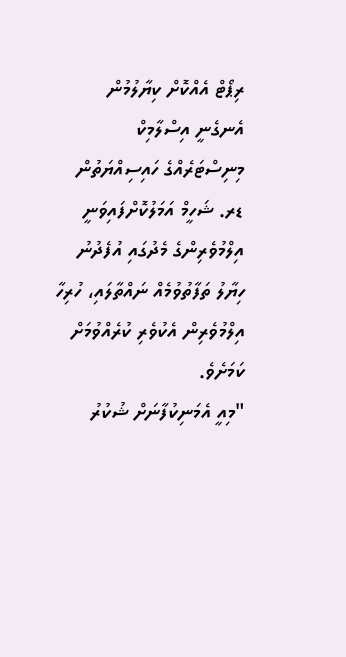ރިޕޯޓް އެއްކޮށް ކިޔާލުމުން އެނގެނީ އިސްލާމިކް މިނިސްޓަރެއްގެ ހައިސިއްޔަތުން ޑރ. ޝަހީމް އަމަލުކޮށްފައިވަނީ އިލްމުވެރިންގެ މެދުގައި އުފެދުނު ހިޔާލު ތަފާތުވުމެއް ނައްތާލައި، ހުރިހާ އިލްމުވެރިން އެކުވެރި ކުރެއްވުމަށް ކަމަށެވެ.
"މިއީ އެމަނިކުފާނަށް ޝުކުރު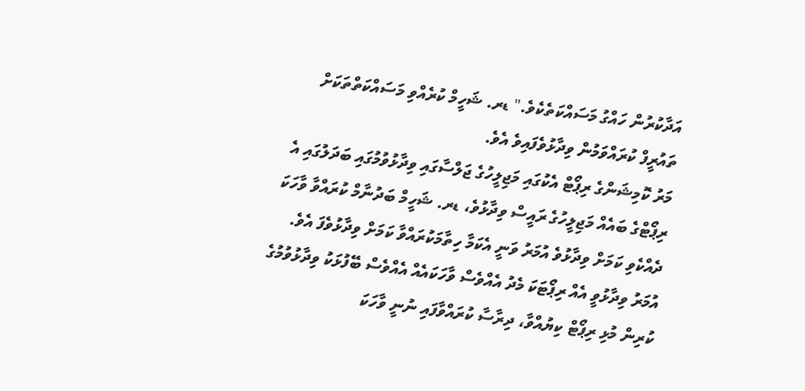އަދާކުރުން ހައްގު މަސައްކަތެކެވެ." ޑރ. ޝަހީމް ކުރެއްވި މަސައްކަތްތަކަށް ތައުރީފް ކުރައްވަމުން ވިދާޅުވެފައިވެ އެވެ.
މަރު ކޮމިޝަންގެ ރިޕޯޓް އެކުގައި މަޖިލީހުގެ ޖަލްސާގައި ވިދާޅުވުމުގައި ބަދަލުގައި އެ ރިޕޯޓްގެ ބައެއް މަޖިލީހުގެ ރައީސް ވިދާޅުވެ، ޑރ. ޝަހީމް ބަދުނާމް ކުރައްވާ ވާހަކަ ދެއްކެވި ކަމަށް ވިދާޅުވެ އުމަރު ވަނީ އެކަމާ ހިތާމަކުރައްވާ ކަމަށް ވިދާޅުވެފަ އެވެ.
އުމަރު ވިދާޅުވީ އެއް ރިޕޯޓަކަ މެދު އެއްވެސް ވާހަކައެއް އެއްވެސް ބޭފުޅަކު ވިދާޅުވުމުގެ ކުރިން މުޅި ރިޕޯޓް ކިޔުއްވާ، ދިރާސާ ކުރައްވާފައި ނުނީ ވާހަކަ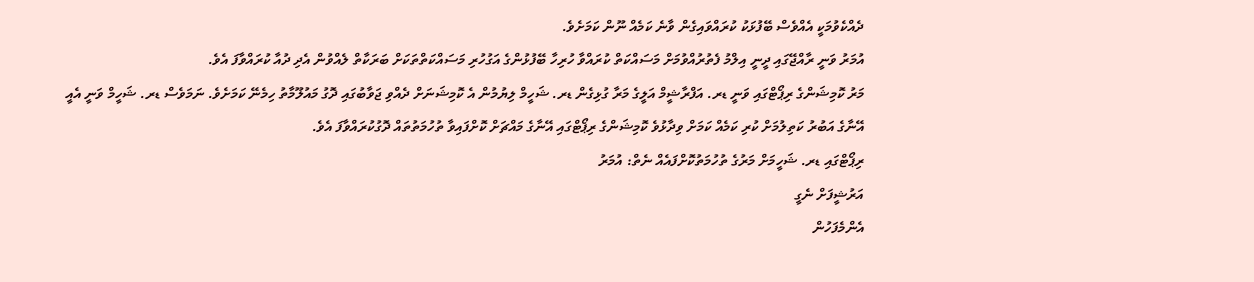ދެއްކެވުމަކީ އެއްވެސް ބޭފުޅަކު ކުރައްވައިގެން ވާނެ ކަމެއް ނޫން ކަމަށެވެ.
އުމަރު ވަނީ ރާއްޖޭގައި ދީނީ އިލްމު ފެތުރުއްވުމަށް މަސައްކަތް ކުރައްވާ ހުރިހާ ބޭފުޅުންގެ އަގުހުރި މަސައްކަތްތަކަށް ބަރަކާތް ލެއްވުން އެދި ދުއާ ކުރައްވާފަ އެވެ.
މަރު ކޮމިޝަންގެ ރިޕޯޓްގައި ވަނީ ޑރ. އަފްރާޝީމް އަލީގެ މަރާ ގުޅިގެން ޑރ. ޝަހީމް ލިޔުމުން އެ ކޮމިޝަނަށް ދެއްވި ޖަވާބުގައި ދޮގު މައުލޫމާތު ހިމެނޭ ކަމަށެވެ. ނަމަވެސް ޑރ. ޝަހީމް ވަނީ އެއީ އޭނާގެ އަބުރު ކަތިލުމަށް ކުރި ކަމެއް ކަމަށް ވިދާޅުވެ ކޮމިޝަންގެ ރިޕޯޓްގައި އޭނާގެ މައްޗަށް ކޮށްފައިވާ ތުހުމަތުތައް ދޮގުކުރައްވާފަ އެވެ.
ރިޕޯޓްގައި ޑރ. ޝަހީމަށް މަރުގެ ތުހުމަތުކޮށްފައެއް ނެތް: އުމަރު
އަރުޝީފަށް ނެގީ
އެންމެފަހުން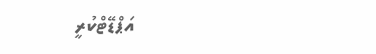އަޕްޑޭޓްކުރީ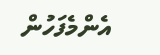އެންމެފަހުން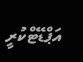އަޕްޑޭޓްކުރީ